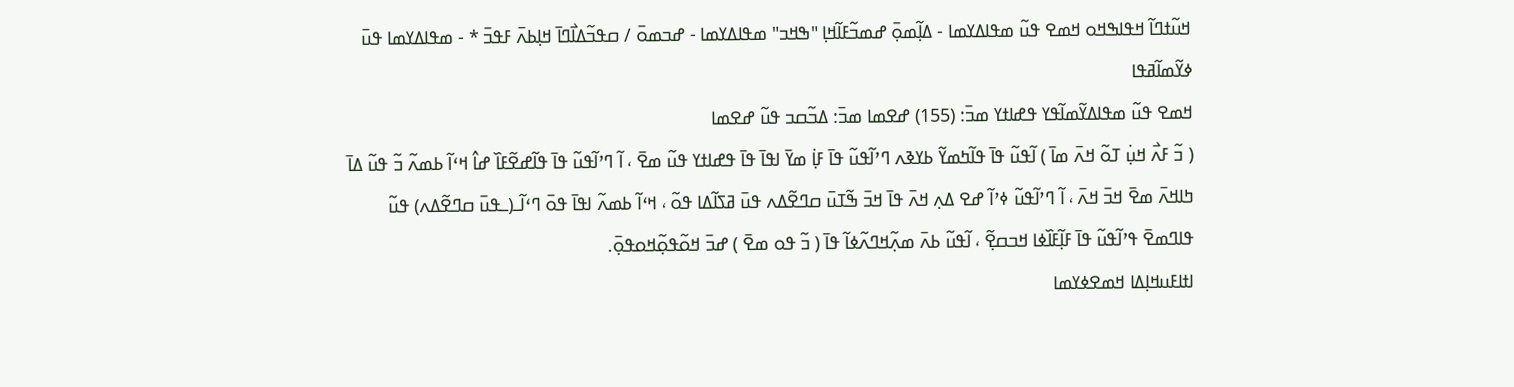ߞߎ߬ߙߣߊ߬ ߞߟߊߒߞߋ ߞߘߐ ߟߎ߬ ߘߟߊߡߌߘߊ - ߡߊ߲߬ߘߋ߲߫ ߝߘߏ߬ߓߊ߬ߞߊ߲ "ߒߞߏ" ߘߟߊߡߌߘߊ - ߝߏߘߋ߫ / ߛߟߏ߬ߡߊ߯ߣߊ߫ ߞߊ߲ߕߍ߫ ߓߟߏ߫ * - ߘߟߊߡߌߘߊ ߟߎ߫ ߦߌ߬ߘߊ߬ߥߟߊ
ߞߘߐ ߟߎ߬ ߘߟߊߡߌ߬ߘߊ߬ߟߌ ߟߝߊߙߌ ߘߏ߫: (155) ߝߐߘߊ ߘߏ߫: ߡߏ߬ߛߏ ߟߎ߬ ߝߐߘߊ
( ߏ߬ ߓߍ߯ ߞߎ߲߭ ߠߋ߬ ߞߍ߫ ߘߊ߫ ) ߊ߬ߟߎ߬ ߟߊ߫ ߟߊ߬ߤߘߌ߬ ߕߌߢߍ ߣߴߊ߬ߟߎ߬ ߟߊ߫ ߓߊ߲߭ ߘߌ߫ ߊߟߊ߫ ߟߊ߫ ߟߝߊߙߌ ߟߎ߬ ߘߐ߫ ، ߊ߬ ߣߴߊ߬ߟߎ߬ ߟߊ߫ ߟߊ߬ߝߐ߬ߓߊ߰ ߝߊ߮ ߞߵߊ߬ ߕߘߍ߬ ߏ߬ ߟߎ߬ ߡߊ߫ ߤߊߞߍ߫ ߘߐ߫ ߞߏ߫ ߞߍ߫ ، ߊ߬ ߣߴߊ߬ߟߎ߬ ߦߴߊ߬ ߝߐ ߡߍ߲ ߞߍ߫ ߟߊ߫ ߞߏ߫ ߒ߬ߠߎ߫ ߛߣߐ߬ߡߍ ߟߎ߫ ߥߖߊ߬ߡߊ ߟߋ߬ ، ߞߵߊ߬ ߕߘߍ߬ ߊߟߊ߫ ߟߋ߫ ߣߵߊ߬ߺ(ߺߟߎ߫ ߛߣߐ߬ߡߍ) ߟߎ߬ ߟߊߣߘߐ߫ ߟߴߊ߬ߟߎ߬ ߟߊ߫ ߓߊ߲߬ߓߊ߰ߦߊ ߞߏߛߐ߲߬ ، ߊ߬ߟߎ߬ ߕߍ߫ ߘߍ߲߬ߞߣߍ߬ߦߊ߬ ߟߊ߫ ( ߏ߬ ߟߋ ߘߐ߫ ) ߝߏ߫ ߞߋ߬ߟߋ߲߬ߞߋߟߋ߲߫.
ߊߙߊߓߎߞߊ߲ߡߊ ߞߘߐߦߌߘߊ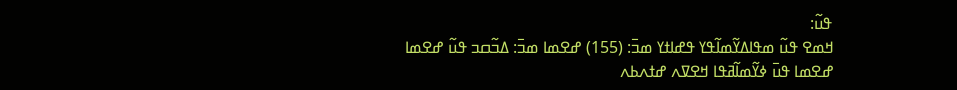ߟߎ߬:
ߞߘߐ ߟߎ߬ ߘߟߊߡߌ߬ߘߊ߬ߟߌ ߟߝߊߙߌ ߘߏ߫: (155) ߝߐߘߊ ߘߏ߫: ߡߏ߬ߛߏ ߟߎ߬ ߝߐߘߊ
ߝߐߘߊ ߟߎ߫ ߦߌ߬ߘߊ߬ߥߟߊ ߞߐߜߍ ߝߙߍߕߍ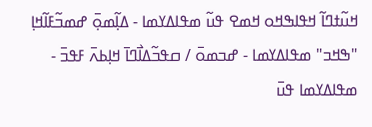ߞߎ߬ߙߣߊ߬ ߞߟߊߒߞߋ ߞߘߐ ߟߎ߬ ߘߟߊߡߌߘߊ - ߡߊ߲߬ߘߋ߲߫ ߝߘߏ߬ߓߊ߬ߞߊ߲ "ߒߞߏ" ߘߟߊߡߌߘߊ - ߝߏߘߋ߫ / ߛߟߏ߬ߡߊ߯ߣߊ߫ ߞߊ߲ߕߍ߫ ߓߟߏ߫ - ߘߟߊߡߌߘߊ ߟߎ߫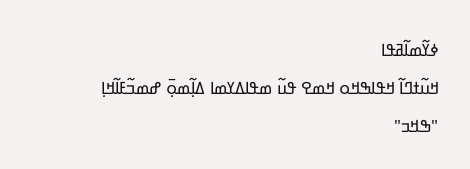ߦߌ߬ߘߊ߬ߥߟߊ
ߞߎ߬ߙߣߊ߬ ߞߟߊߒߞߋ ߞߘߐ ߟߎ߬ ߘߟߊߡߌߘߊ ߡߊ߲߬ߘߋ߲߫ ߝߘߏ߬ߓߊ߬ߞߊ߲ "ߒߞߏ"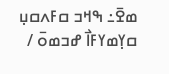ߘߐ߫߸ ߒߞߏ ߛߓߍߛߎ߲ ߛߌ߲ߘߌߓߊ߯ ߝߏߘߋ߫ /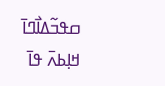ߛߟߏ߬ߡߊ߯ߣߊ߫ ߞߊ߲ߕߍ߫ ߟߊ߫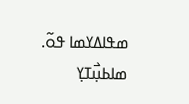ߘߟߊߡߌߘߊ ߟߋ߬.
ߘߊߕߎ߲߯ߠߌ߲